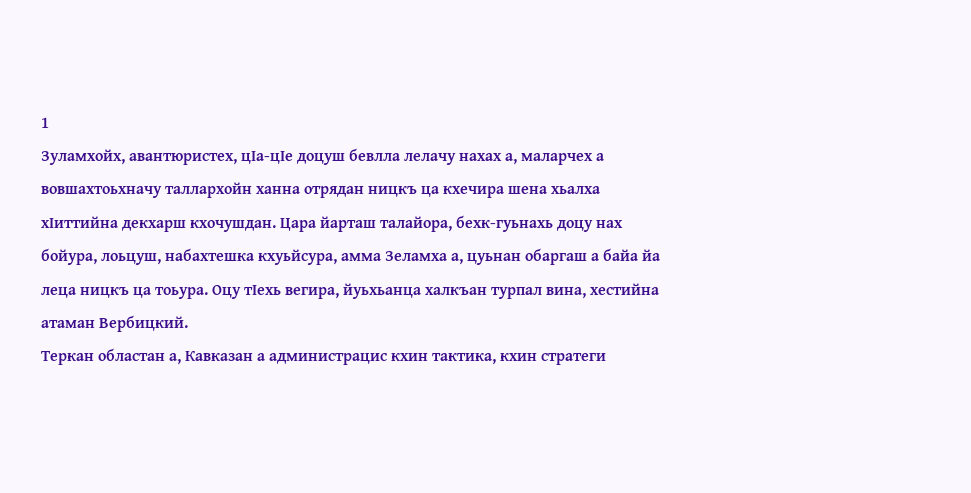1
Зуламхойх, авантюристех, цIа-цIе доцуш бевлла лелачу нахах а, маларчех а вовшахтоьхначу таллархойн ханна отрядан ницкъ ца кхечира шена хьалха хIиттийна декхарш кхочушдан. Цара йарташ талайора, бехк-гуьнахь доцу нах бойура, лоьцуш, набахтешка кхуьйсура, амма Зеламха а, цуьнан обаргаш а байа йа леца ницкъ ца тоьура. Оцу тIехь вегира, йуьхьанца халкъан турпал вина, хестийна атаман Вербицкий.
Теркан областан а, Кавказан а администрацис кхин тактика, кхин стратеги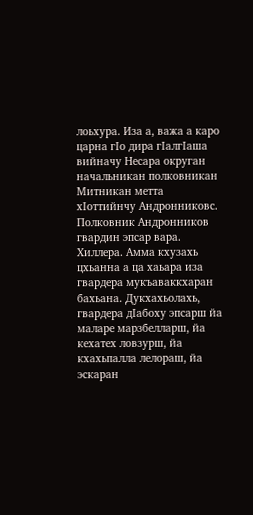лоьхура. Иза а, важа а каро царна гIо дира гIалгIаша вийначу Несара округан начальникан полковникан Митникан метта хIоттийнчу Андронниковс.
Полковник Андронников гвардин эпсар вара. Хиллера. Амма кхузахь цхьанна а ца хаьара иза гвардера мукъаваккхаран бахьана. Дукхахьолахь, гвардера дIабоху эпсарш йа маларе марзбелларш, йа кехатех ловзурш, йа кхахьпалла лелораш, йа эскаран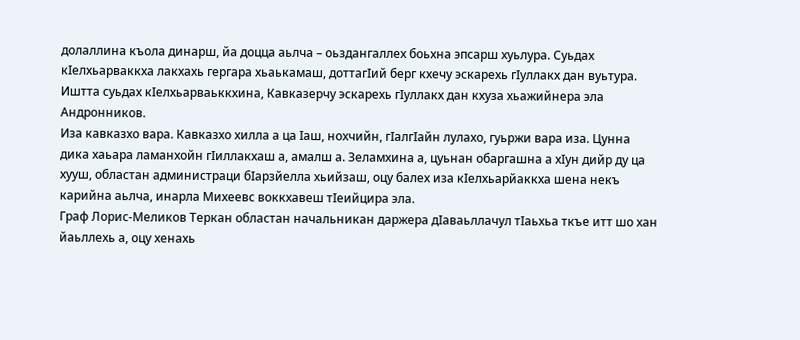долаллина къола динарш, йа доцца аьлча – оьздангаллех боьхна эпсарш хуьлура. Суьдах кIелхьарваккха лакхахь гергара хьаькамаш, доттагIий берг кхечу эскарехь гIуллакх дан вуьтура. Иштта суьдах кIелхьарваьккхина, Кавказерчу эскарехь гIуллакх дан кхуза хьажийнера эла Андронников.
Иза кавказхо вара. Кавказхо хилла а ца Iаш, нохчийн, гIалгIайн лулахо, гуьржи вара иза. Цунна дика хаьара ламанхойн гIиллакхаш а, амалш а. Зеламхина а, цуьнан обаргашна а хIун дийр ду ца хууш, областан администраци бIарзйелла хьийзаш, оцу балех иза кIелхьарйаккха шена некъ карийна аьлча, инарла Михеевс воккхавеш тIеийцира эла.
Граф Лорис-Меликов Теркан областан начальникан даржера дIаваьллачул тIаьхьа ткъе итт шо хан йаьллехь а, оцу хенахь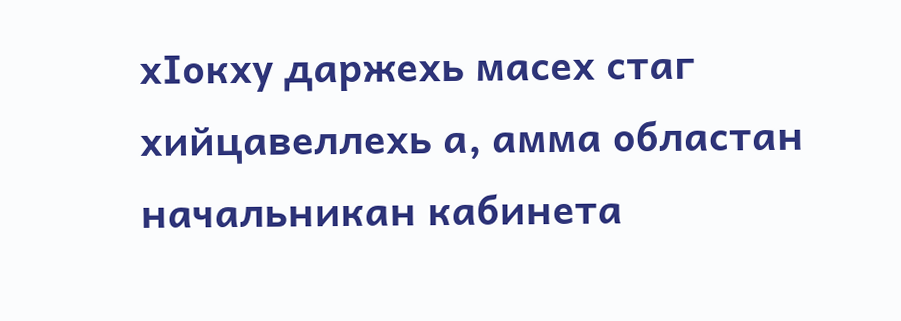хIокху даржехь масех стаг хийцавеллехь а, амма областан начальникан кабинета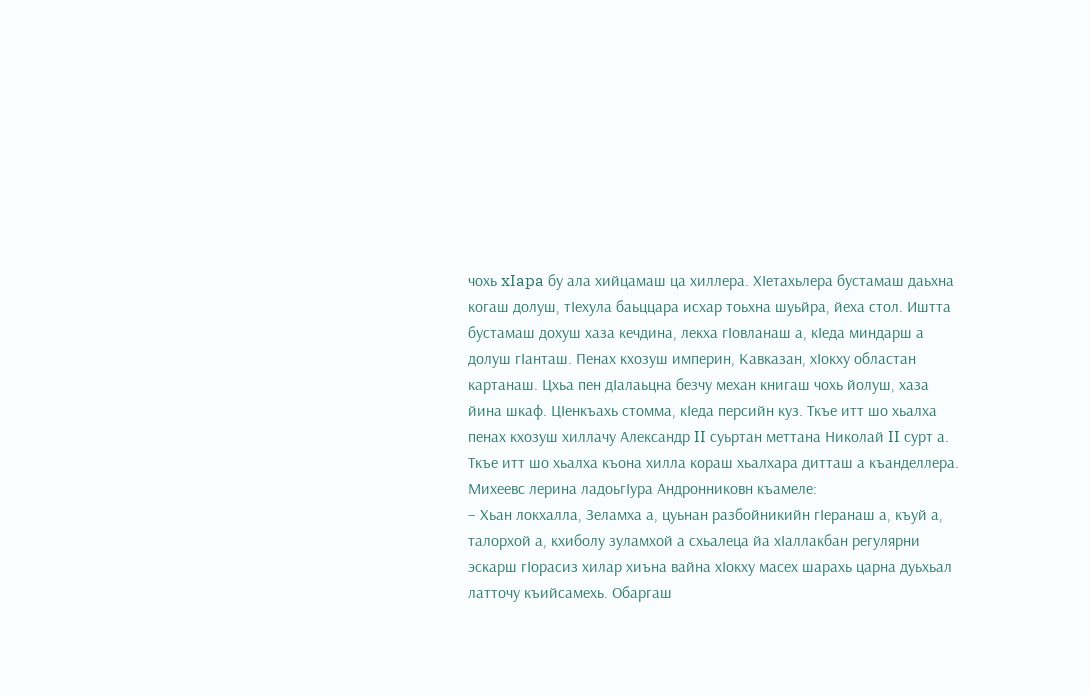чохь xIapa бу ала хийцамаш ца хиллера. ХIетахьлера бустамаш даьхна когаш долуш, тIехула баьццара исхар тоьхна шуьйра, йеха стол. Иштта бустамаш дохуш хаза кечдина, лекха гIовланаш а, кIеда миндарш а долуш гIанташ. Пенах кхозуш империн, Кавказан, хIокху областан картанаш. Цхьа пен дIалаьцна безчу механ книгаш чохь йолуш, хаза йина шкаф. ЦIенкъахь стомма, кIеда персийн куз. Ткъе итт шо хьалха пенах кхозуш хиллачу Александр II суьртан меттана Николай II сурт а. Ткъе итт шо хьалха къона хилла кораш хьалхара дитташ а къанделлера.
Михеевс лерина ладоьгIура Андронниковн къамеле:
– Хьан локхалла, Зеламха а, цуьнан разбойникийн гIеранаш а, къуй а, талорхой а, кхиболу зуламхой а схьалеца йа хIаллакбан регулярни эскарш гIорасиз хилар хиъна вайна хIокху масех шарахь царна дуьхьал латточу къийсамехь. Обаргаш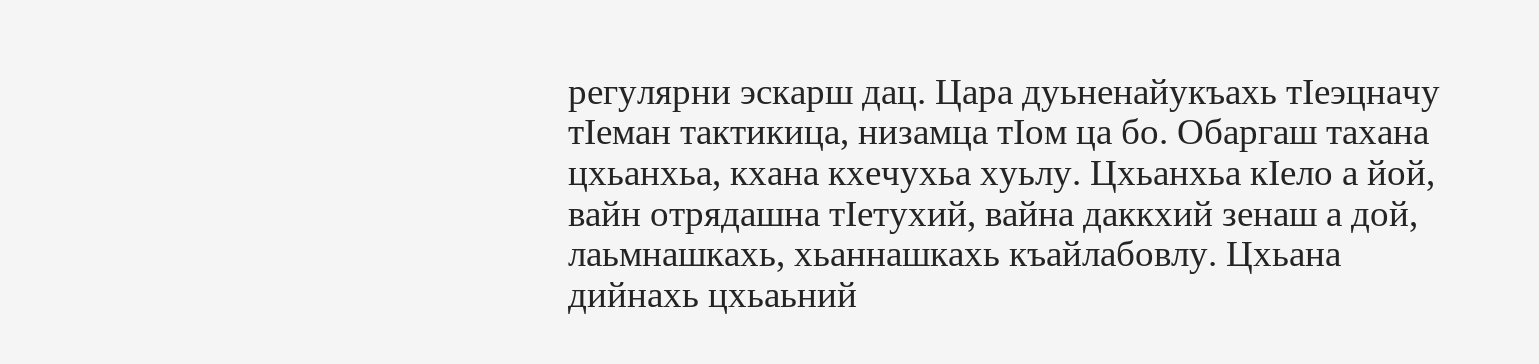регулярни эскарш дац. Цара дуьненайукъахь тIеэцначу тIеман тактикица, низамца тIом ца бо. Обаргаш тахана цхьанхьа, кхана кхечухьа хуьлу. Цхьанхьа кIело а йой, вайн отрядашна тIетухий, вайна даккхий зенаш а дой, лаьмнашкахь, хьаннашкахь къайлабовлу. Цхьана дийнахь цхьаьний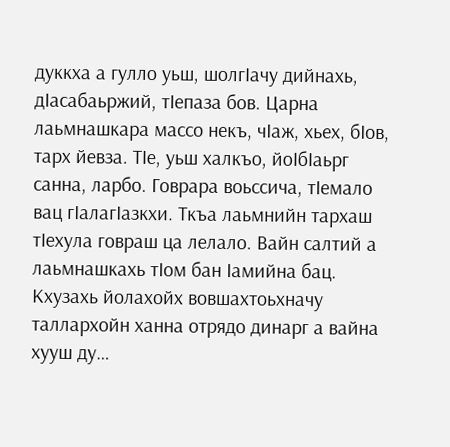дуккха а гулло уьш, шолгIачу дийнахь, дIасабаьржий, тIепаза бов. Царна лаьмнашкара массо некъ, чIаж, хьех, бIов, тарх йевза. ТIе, уьш халкъо, йоIбIаьрг санна, ларбо. Говрара воьссича, тIемало вац гIалагIазкхи. Ткъа лаьмнийн тархаш тIехула говраш ца лелало. Вайн салтий а лаьмнашкахь тIом бан Iамийна бац. Кхузахь йолахойх вовшахтоьхначу таллархойн ханна отрядо динарг а вайна хууш ду…